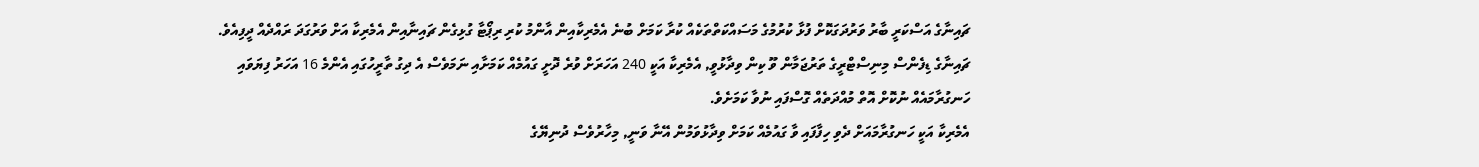ޗައިނާގެ އަސްކަރީ ބާރު ވަރުދަގަކޮށް ފުޅާ ކުރުމުގެ މަސައްކަތްތަކެއް ކުރާ ކަމަށް ބުނެ އެމެރިކާއިން އާންމު ކުރި ރިޕޯޓާ ގުޅިގެން ޗައިނާއިން އެމެރިކާ އަށް ވަރުގަދަ ރައްދެއް ދީފިއެވެ.
ޗައިނާގެ ޑިފެންސް މިނިސްޓްރީގެ ތަރުޖަމާން ވޫ ކިން ވިދާޅުވީ, އެމެރިކާ އަކީ 240 އަހަރަށް ވުރެ ދޮށީ ގައުމެއް ކަމަށާއި ނަމަވެސް އެ ދިގު ތާރީހުގައި އެންމެ 16 އަހަރު ފިޔަވައި ހަނގުރާމައެއް ނުކޮށް އޮތް މުއްދަތެއް ގޮސްފައި ނުވާ ކަމަށެވެ.
އެމެރިކާ އަކީ ހަނގުރާމައަށް ދެވި ހިފާފައި ވާ ގައުމެއް ކަމަށް ވިދާޅުވަމުން އޭނާ ވަނީ, މިހާރުވެސް ދުނިޔޭގެ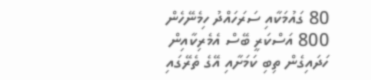80 ގައުމަކާއި ސަރަހައްދު ހިމެނޭހެން 800 އަސްކަރީ ބޭސް އެމެރިކާއިން ހަދައިގެން ތިބި ކަމަށާއި އޭގެ ތެރޭގައި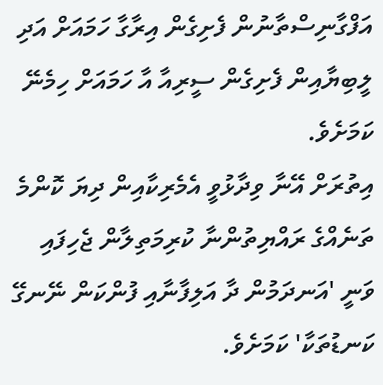އަފްގާނިސްތާނުން ފެށިގެން އިރާގާ ހަމައަށް އަދި ލީބިޔާއިން ފެށިގެން ސީރިއާ އާ ހަމައަށް ހިމެނޭ ކަމަށެވެ.
އިތުރަށް އޭނާ ވިދާޅުވީ އެމެރިކާއިން ދިޔަ ކޮންމެ ތަނެއްގެ ރައްޔިތުންނާ ކުރިމަތިލާން ޖެހިފައި ވަނީ 'އަނދަމުން ދާ އަލިފާނާއި ފުންކަން ނޭނގޭ ކަނޑުތަކާ' ކަމަށެވެ.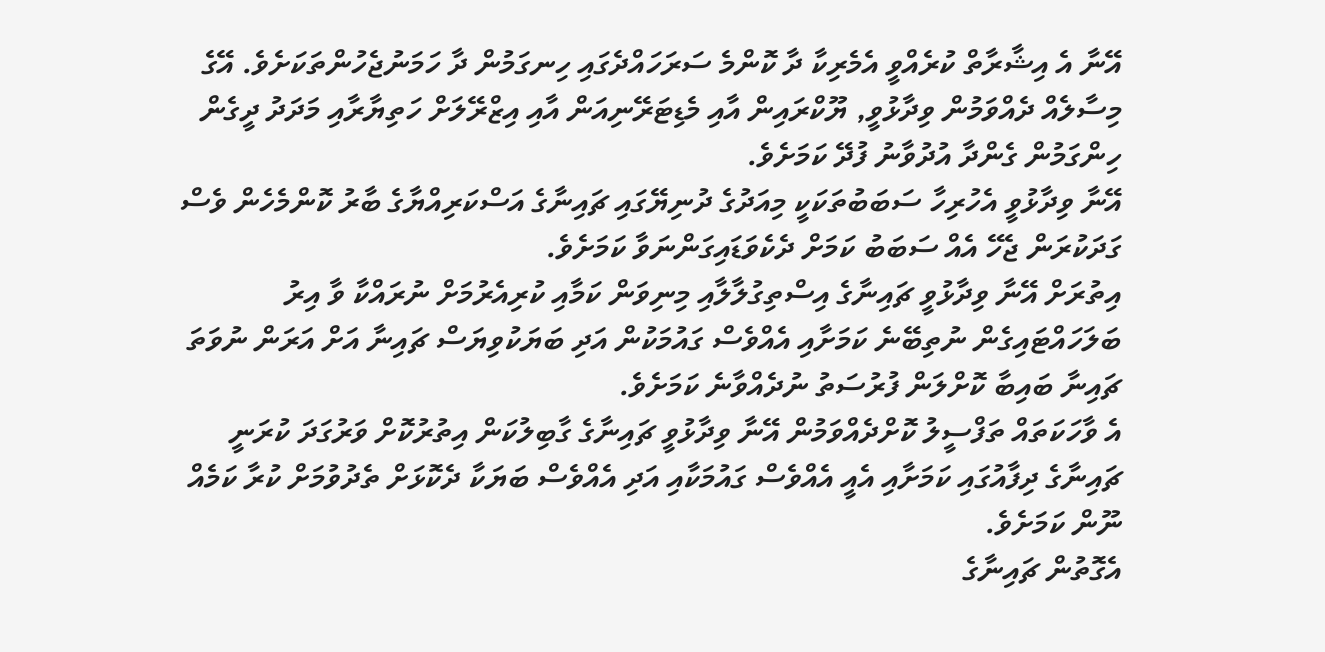އޭނާ އެ އިޝާރާތް ކުރެއްވީ އެމެރިކާ ދާ ކޮންމެ ސަރަހައްދެގައި ހިނގަމުން ދާ ހަމަނުޖެހުންތަކަށެވެ. އޭގެ މިސާލެއް ދެއްވަމުން ވިދާޅުވީ, ޔޫކްރައިން އާއި މެޑިޓަރޭނިއަން އާއި އިޒްރޭލަށް ހަތިޔާރާއި މަދަދު ދީގެން ހިންގަމުން ގެންދާ އުދުވާނު ފުދޭ ކަމަށެވެ.
އޭނާ ވިދާޅުވީ އެހުރިހާ ސަބަބުތަކަކީ މިއަދުގެ ދުނިޔޭގައި ޗައިނާގެ އަސްކަރިއްޔާގެ ބާރު ކޮންމެހެން ވެސް ގަދަކުރަން ޖެހޭ އެއް ސަބަބު ކަމަށް ދެކެވަޑައިގަންނަވާ ކަމަށެވެ.
އިތުރަށް އޭނާ ވިދާޅުވީ ޗައިނާގެ އިސްތިގުލާލާއި މިނިވަން ކަމާއި ކުރިއެރުމަށް ނުރައްކާ ވާ އިރު ބަލަހައްޓައިގެން ނުތިބޭނެ ކަމަށާއި އެއްވެސް ގައުމަކުން އަދި ބަޔަކުވިޔަސް ޗައިނާ އަށް އަރަން ނުވަތަ ޗައިނާ ބައިބާ ކޮށްލަން ފުރުސަތު ނުދެއްވާނެ ކަމަށެވެ.
އެ ވާހަކަތައް ތަފްސީލު ކޮށްދެއްވަމުން އޭނާ ވިދާޅުވީ ޗައިނާގެ ގާބިލުކަން އިތުރުކޮށް ވަރުގަދަ ކުރަނީ ޗައިނާގެ ދިފާއުގައި ކަމަށާއި އެއީ އެއްވެސް ގައުމަކާއި އަދި އެއްވެސް ބަޔަކާ ދެކޮޅަށް ތެދުވުމަށް ކުރާ ކަމެއް ނޫން ކަމަށެވެ.
އެގޮތުން ޗައިނާގެ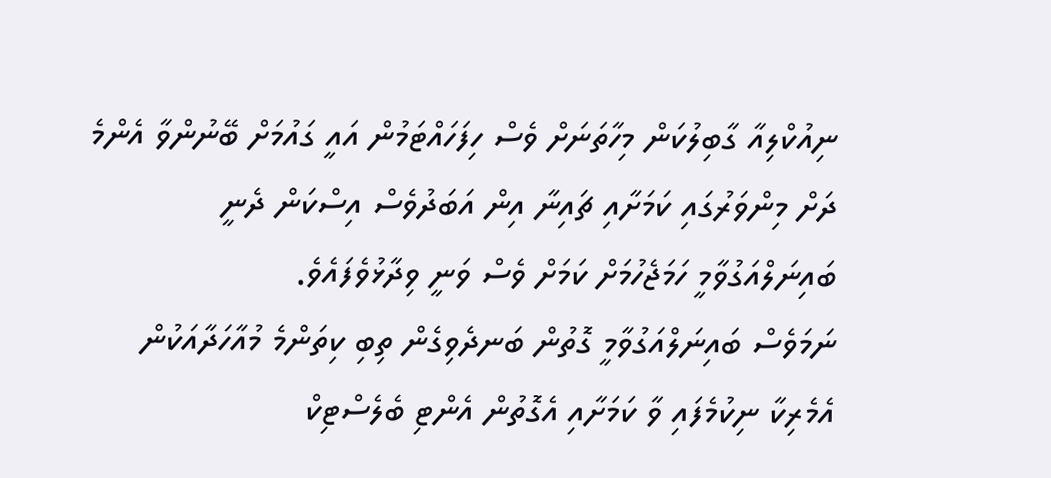ނިއުކްލިއާ ގާބިލުކަން މިހާތަނަށް ވެސް ހިފަހައްޓަމުން އައީ ގައުމަށް ބޭނުންވާ އެންމެ ދަށް މިންވަރުގައި ކަމަށާއި ޗައިނާ އިން އަބަދުވެސް އިސްކަން ދެނީ ބައިނަލްއަގުވާމީ ހަމަޖެހުމަށް ކަމަށް ވެސް ވަނީ ވިދާޅުވެފައެވެ.
ނަމަވެސް ބައިނަލްއަގުވާމީ ގޮތުން ބަނދެވިގެން ތިބި ކިތަންމެ މުއާހަދާއަކުން އެމެރިކާ ނިކުމެފައި ވާ ކަމަށާއި އެގޮތުން އެންޓި ބެލެސްޓިކް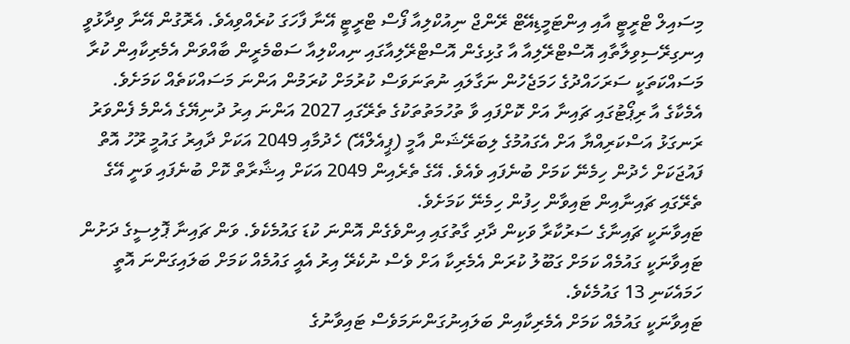މިސައިލް ޓްރީޓީ އާއި އިންޓަމީޑިއޭޓް ރޭންޖް ނިއުކްލިއާ ފޯސް ޓްރީޓީ އޭނާ ފާހަގަ ކުރެއްވިއެވެ. އެރޮގުން އޭނާ ވިދާޅުވީ އިނގިރޭސިވިލާތާއި އޮސްޓްރޭލިއާ އާ ގުޅިގެން އޮސްޓްރޭލިއާގައި ނިއކްލިއާ ސަބްމެރީން ބާއްވަން އެމެރިކާއިން ކުރާ މަސައްކަތަކީ ސަރަހައްދުގެ ހަމަޖެހުން ނަގާލައި ނުތަނަވަސް ކުރުމަށް ކުރަމުން އަންނަ މަސައްކަތެއް ކަމަށެވެ.
އެމެކާގެ އާ ރިޕޯޓުގައި ޗައިނާ އަށް ކޮށްފައި ވާ ތުހުމަތުތަކުގެ ތެރޭގައި 2027 އަންނަ އިރު ދުނިޔޭގެ އެންމެ ފެންވަރު ރަނގަޅު އަސްކަރިއްޔާ އަށް އެގައުމުގެ ލިބަރޭޝަން އާމީ (ޕީއެލްއޭ) ހެދުމާއި 2049 އަކަށް ދާއިރު ގައުމީ ރޫހު އޮތް ފައުޖަކަށް ހެދުން ހިމެނޭ ކަމަށް ބުނެފައި ވެއެވެ. އޭގެ ތެރެއިން 2049 އަކަށް އިޝާރާތް ކޮށް ބުނެފައި ވަނީ އޭގެ ތެރޭގައި ޗައިނާއިން ޓައިވާން ހިފުން ހިމެނޭ ކަމަށެވެ.
ޓައިވާނަކީ ޗައިނާގެ ސަރުކާރާ ވަކިން ދާދި ގާތުގައި އިންވެގެން އޮންނަ ކުޑަ ގައުމެކެވެ. ވަން ޗައިނާ ޕޮލިސީގެ ދަށުން ޓައިވާނަކީ ގައުމެއް ކަމަށް ގަބޫލު ކުރަން އެމެރިކާ އަށް ވެސް ނުކެރޭ އިރު އެއީ ގައުމެއް ކަމަށް ބަލައިގަންނަ އޮތީ ހަމައެކަނި 13 ގައުމެކެވެ.
ޓައިވާނަކީ ގައުމެއް ކަމަށް އެމެރިކާއިން ބަލައިނުގަންނަމަވެސް ޓައިވާނުގެ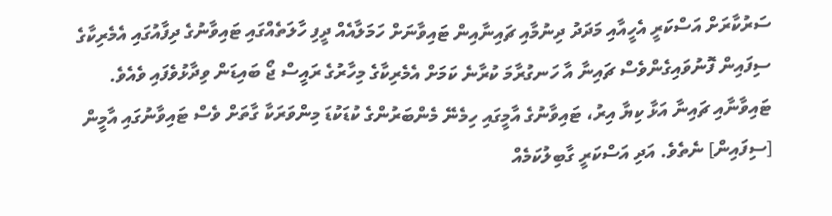ސަރުކާރަށް އަސްކަރީ އެހީއާއި މަދަދު ދިނުމާއި ޗައިނާއިން ޓައިވާނަށް ހަމަލާއެއް ދީފި ހާލަތެއްގައި ޓައިވާނުގެ ދިފާއުގައި އެމެރިކާގެ ސިފައިން ފޮނުވައިގެންވެސް ޗައިނާ އާ ހަނގުރާމަ ކުރާނެ ކަމަށް އެމެރިކާގެ މިހާރުގެ ރައީސް ޖޯ ބައިޑަން ވިދާޅުވެފައި ވެއެވެ.
ޓައިވާނާއި ޗައިނާ އަޅާ ކިޔާ އިރު، ޓައިވާނުގެ އާމީގައި ހިމެނޭ މެންބަރުންގެ ކުޑަކުޑަ މިންވަރަކާ ގާތަށް ވެސް ޓައިވާނުގައި އާމީން [ސިފައިން] ނެތެވެ. އަދި އަސްކަރީ ގާބިލުކަމެއް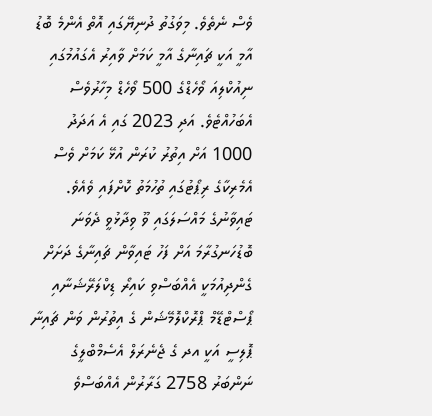ވެސް ނެތެވެ. މިވަގުތު ދުނިޔޭގައި އޮތް އެންމެ ބޮޑު އާމީ އަކީ ޗައިނާގެ އާމީ ކަމަށް ވާއިރު އެގައުމުގައި ނިއުކްލިއަ ވޯހެޑްގެ 500 ވޯހެޑް މިހާރުވެސް އެބަހުއްޓެވެ. އަދި 2023 ގައި އެ އަދަދު 1000 އަށް އިތުރު ކުރަން އުޅޭ ކަމަށް ވެސް އެމެރިކާގެ ރިޕޯޓުގައި ތުހުމަތު ކޮށްފައި ވެއެވެ.
ޓައިވާނުގެ މައްސަލަގައި ވޫ ވިދާޅުވީ ދެވަނަ ބޮޑުހަނގުރާމަ އަށް ފަހު ޓައިވާން ޗައިނާގެ ދަށަށް ގެންދިއުމަކީ އެއްބަސްވި ކައިރޯ ޑިކްލަރޭޝަނާއި ޕޯސްޓްޑޭމް ޕްރޮކްލޮމޭޝަން ގެ އިތުރުން ވަން ޗައިނާ ޕޮލިސީ އަކީ އދ ގެ ޖެނެރަލް އެސެމްބްލީގެ ނަންބަރު 2758 ގަރާރުން އެއްބަސްވެ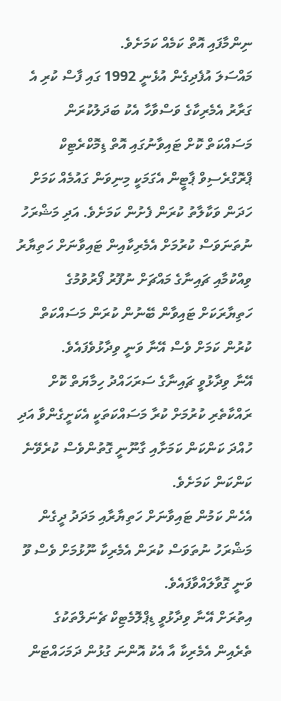ނިންމާފައި އޮތް ކަމެއް ކަމަށެވެ.
މައްސަލަ އުފެދިގެން އުޅެނީ 1992 ގައި ފާސް ކުރި އެ ގަރާރު އެމެރިކާގެ ވަސްވާހާ އެކު ބަދަލުކުރަން މަސައްކަތް ކޮށް ޓައިވާނުގައި އޮތް ޑިމޮކްރެޓިކް ޕްރޮގްރެސިވް ޕާޓީން އެގަމަކީ މިނިވަން ގައުމެއް ކަމަށް ހަދަން ވަކާލާތު ކުރަން ފެށުން ކަމަށެވެ. އަދި މަޝްރަހު ނުތަނަވަސް ކުރުމަށް އެމެރިކާއިން ޓައިވާނަށް ހަތިޔާރު ވިއްކުމާއި ޗައިނާގެ މައްޗަށް ނުފޫރު ފޯރުވުމުގެ ހަތިޔާރަކަށް ޓައިވާން ބޭނުން ކުރަން މަސައްކަތް ކުރުން ކަމަށް ވެސް އޭނާ ވަނީ ވިދާޅުވެފައެވެ.
އޭނާ ވިދާޅުވީ ޗައިނާގެ ސަރަހައްދު ހިމާޔަތް ކޮށް ރައްކާތެރި ކުރުމަށް ކުރާ މަސައްކަތަކީ އެކަށީގެންވާ އަދި ހުއްދަ ކަންކަން ކަމަށާއި ގާނޫނީ ގޮތުންވެސް ކުރެވޭނެ ކަންކަން ކަމަށެވެ.
އެހެން ކަމުން ޓައިވާނަށް ހަތިޔާރާއި މަދަދު ދީގެން މަޝްރަހު ނުތަވަސް ކުރަން އެމެރިކާ ނޫޅުމަށް ވެސް ވޫ ވަނީ ގޮވާލައްވާފައެވެ.
އިތުރަށް އޭނާ ވިދާޅުވީ ޑިޕްލޮމެޓިކް ޗެނަލްތަކުގެ ތެރެއިން އެމެރިކާ އާ އެކު އޮންނަ ގުޅުން ދަމަހައްޓަން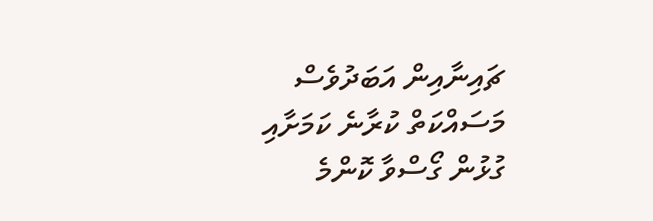ޗައިނާއިން އަބަދުވެސް މަސައްކަތް ކުރާނެ ކަމަށާއި ގުޅުން ގޯސްވާ ކޮންމެ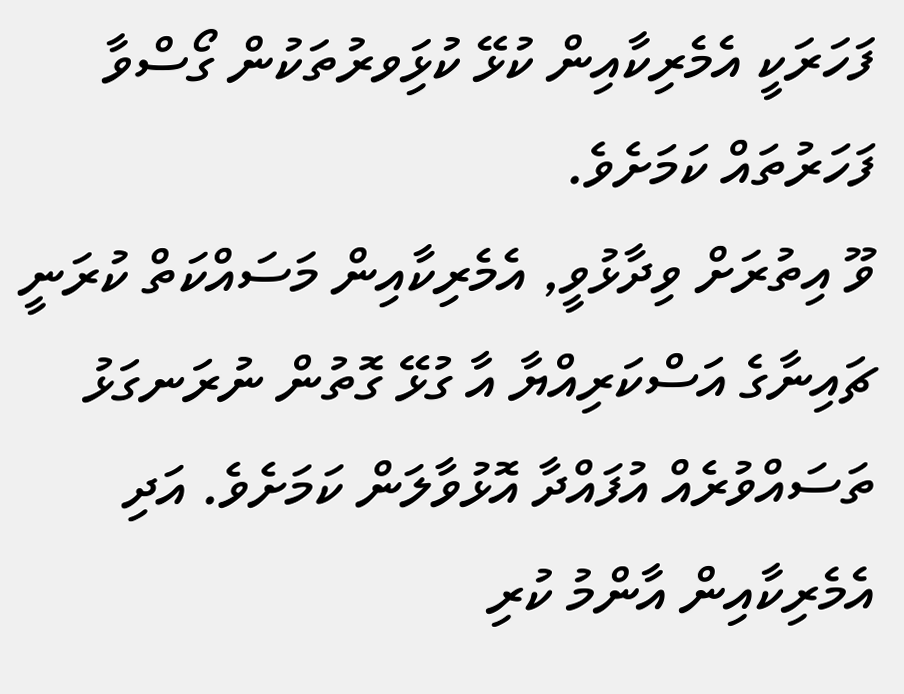ފަހަރަކީ އެމެރިކާއިން ކުޅޭ ކުޅިަވރުތަކުން ގޯސްވާ ފަހަރުތައް ކަމަށެވެ.
ވޫ އިތުރަށް ވިދާޅުވީ, އެމެރިކާއިން މަސައްކަތް ކުރަނީ ޗައިނާގެ އަސްކަރިއްޔާ އާ ގުޅޭ ގޮތުން ނުރަނގަޅު ތަސައްވުރެއް އުފައްދާ އޮޅުވާލަން ކަމަށެވެ. އަދި އެމެރިކާއިން އާންމު ކުރި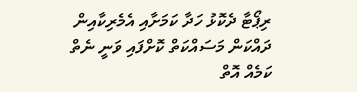ރިޕޯޓާ ދެކޮޅު ހަދާ ކަމަށާއި އެމެރިކާއިން ދައްކަން މަސައްކަތް ކޮށްފައި ވަނީ ނެތް ކަމެއް އޮތް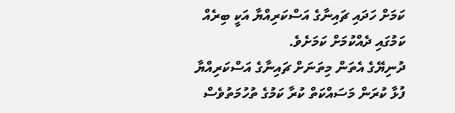ކަމަށް ހަދައި ޗައިނާގެ އަސްކަރިއްޔާ އަކީ ބިރެއް ކަމުގައި ދެއްކުމަށް ކަމަށެވެ.
ދުނިޔޭގެ އެތަން މިތަނަށް ޗައިނާގެ އަސްކަރިއްޔާ ފުޅާ ކުރަން މަސައްކަތް ކުރާ ކަމުގެ ތުހުމަތުވެސް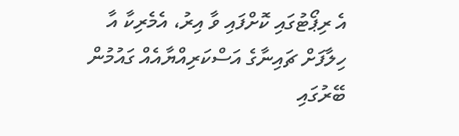އެ ރިޕޯޓުގައި ކޮށްފައި ވާ އިރު، އެމެރިކާ އާ ހިލާފަށް ޗައިނާގެ އަސްކަރިއްޔާއެއް ގައުމުން ބޭރުގައި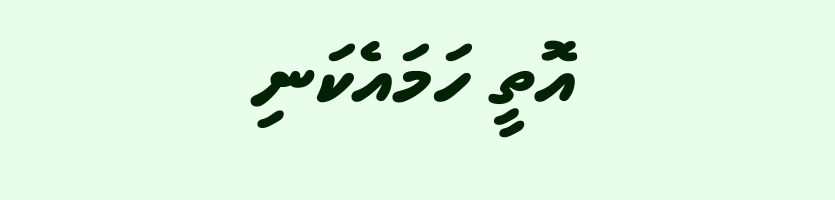އޮތީ ހަމައެކަނި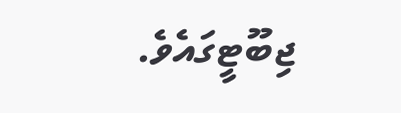ޖިބޫޓީގައެވެ.